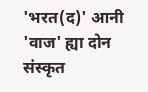'भरत(द)' आनी 'वाज' ह्या दोन संस्कृत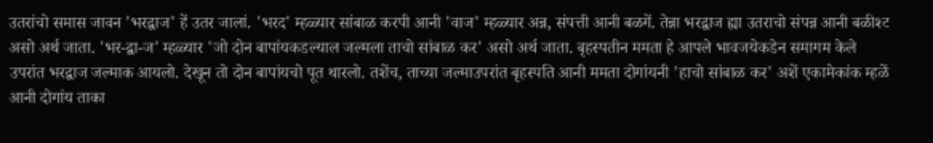उतरांचो समास जावन 'भरद्वाज' हें उतर जालां. 'भरद' म्हळ्यार सांबाळ करपी आनी 'वाज' म्हळ्यार अन्न, संपत्ती आनी बळगें. तेन्ना भरद्वाज ह्या उतराचो संपन्न आनी बळीश्ट असो अर्थ जाता. 'भर-द्वा-ज' म्हळ्यार 'जो दोन बापांयकडल्याल जल्मला ताचो सांबाळ कर' असो अर्थ जाता. बृहस्पतीन ममता हे आपले भावजयेकडेन समागम केले उपरांत भरद्वाज जल्माक आयलो. देखून तो दोन बापांयचो पूत थारलो. तशेंच, ताच्या जल्माउपरांत बृहस्पति आनी ममता दोगांयनी 'हाचो सांबाळ कर' अशें एकामेकांक म्हळें आनी दोगांय ताका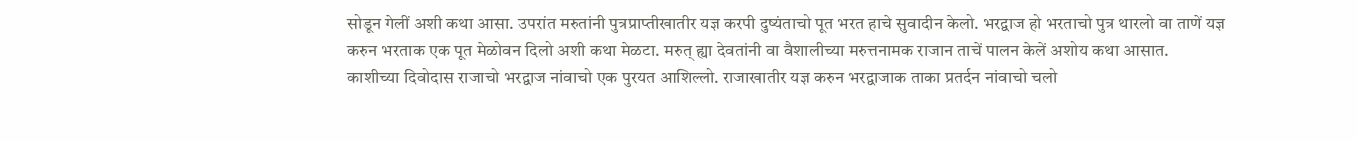सोडून गेलीं अशी कथा आसा. उपरांत मरुतांनी पुत्रप्राप्तीखातीर यज्ञ करपी दुष्यंताचो पूत भरत हाचे सुवादीन केलो. भरद्वाज हो भरताचो पुत्र थारलो वा ताणें यज्ञ करुन भरताक एक पूत मेळोवन दिलो अशी कथा मेळटा. मरुत् ह्या देवतांनी वा वैशालीच्या मरुत्तनामक राजान ताचें पालन केलें अशोय कथा आसात.
काशीच्या दिवोदास राजाचो भरद्वाज नांवाचो एक पुरयत आशिल्लो. राजाखातीर यज्ञ करुन भरद्वाजाक ताका प्रतर्दन नांवाचो चलो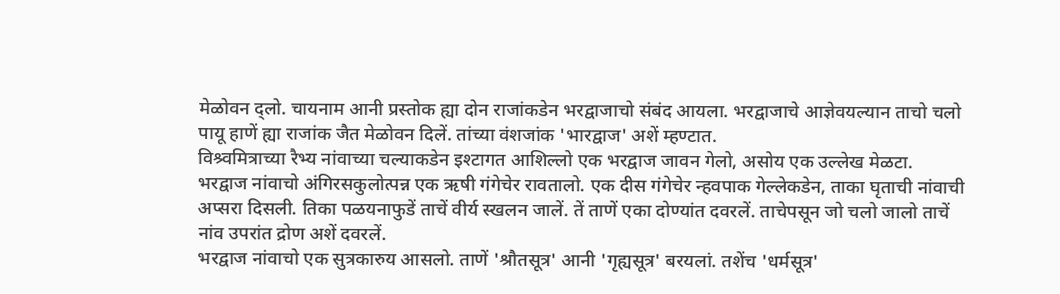मेळोवन द्लो. चायनाम आनी प्रस्तोक ह्या दोन राजांकडेन भरद्वाजाचो संबंद आयला. भरद्वाजाचे आज्ञेवयल्यान ताचो चलो पायू हाणें ह्या राजांक जैत मेळोवन दिलें. तांच्या वंशजांक 'भारद्वाज' अशें म्हण्टात.
विश्र्वमित्राच्या रैभ्य नांवाच्या चल्याकडेन इश्टागत आशिल्लो एक भरद्वाज जावन गेलो, असोय एक उल्लेख मेळटा.
भरद्वाज नांवाचो अंगिरसकुलोत्पन्न एक ऋषी गंगेचेर रावतालो. एक दीस गंगेचेर न्हवपाक गेल्लेकडेन, ताका घृताची नांवाची अप्सरा दिसली. तिका पळयनाफुडें ताचें वीर्य स्खलन जालें. तें ताणें एका दोण्यांत दवरलें. ताचेपसून जो चलो जालो ताचें नांव उपरांत द्रोण अशें दवरलें.
भरद्वाज नांवाचो एक सुत्रकारुय आसलो. ताणें 'श्रौतसूत्र' आनी 'गृह्यसूत्र' बरयलां. तशेंच 'धर्मसूत्र'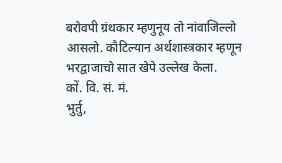बरोवपी ग्रंथकार म्हणुनूय तो नांवाजिल्लो आसलो. कौटिल्यान अर्थशास्त्रकार म्हणून भरद्वाजाचो सात खेपे उल्लेख केला.
कों. वि. सं. मं.
भुर्तु,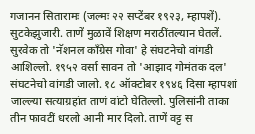गजानन सितारामः (जल्मः २२ सप्टेंबर १९२३, म्हापशें).
सुटकेझुजारी. ताणें मुळावें शिक्षण मराठींतल्यान घेतलें. सुरवेक तो 'नॅशनल काँग्रेस गोवा' हे संघटनेचो वांगडी आशिल्लो. १९५२ वर्सा सावन तो 'आझाद गोमंतक दल' संघटनेचो वांगडी जालो. १८ ऑक्टोबर १९४६ दिसा म्हापशां जाल्ल्या सत्याग्रहांत ताणं वांटो घेतिल्लो. पुलिसांनी ताका तीन फावटीं धरलो आनी मार दिलो. ताणें वट्ट स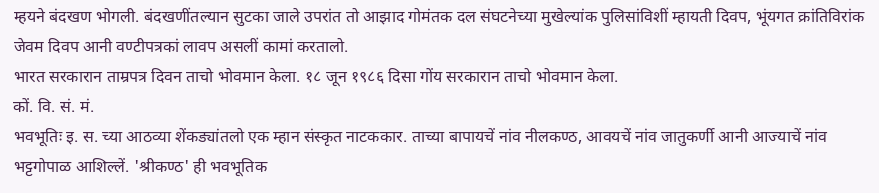म्हयने बंदखण भोगली. बंदखणींतल्यान सुटका जाले उपरांत तो आझाद गोमंतक दल संघटनेच्या मुखेल्यांक पुलिसांविशीं म्हायती दिवप, भूंयगत क्रांतिविरांक जेवम दिवप आनी वण्टीपत्रकां लावप असलीं कामां करतालो.
भारत सरकारान ताम्रपत्र दिवन ताचो भोवमान केला. १८ जून १९८६ दिसा गोंय सरकारान ताचो भोवमान केला.
कों. वि. सं. मं.
भवभूतिः इ. स. च्या आठव्या शेंकड्यांतलो एक म्हान संस्कृत नाटककार. ताच्या बापायचें नांव नीलकण्ठ, आवयचें नांव जातुकर्णी आनी आज्याचें नांव भट्टगोपाळ आशिल्लें. 'श्रीकण्ठ' ही भवभूतिक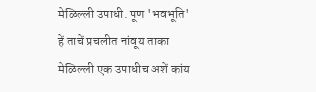मेळिल्ली उपाधी. पूण 'भवभूति' हें ताचें प्रचलीत नांवूय ताका मेळिल्ली एक उपाधीच अशें कांय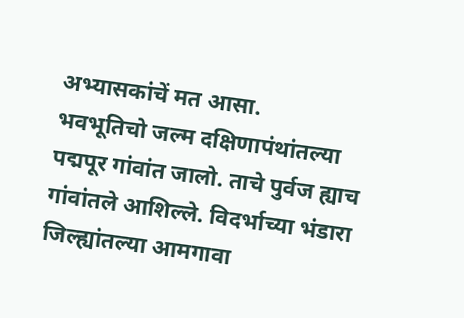अभ्यासकांचें मत आसा.
भवभूतिचो जल्म दक्षिणापंथांतल्या पद्मपूर गांवांत जालो. ताचे पुर्वज ह्याच गांवांतले आशिल्ले. विदर्भाच्या भंडारा जिल्ह्यांतल्या आमगावा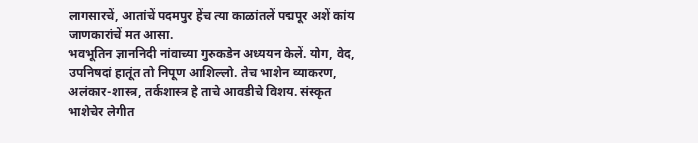लागसारचें, आतांचें पदमपुर हेंच त्या काळांतलें पद्मपूर अशें कांय जाणकारांचें मत आसा.
भवभूतिन ज्ञाननिदी नांवाच्या गुरुकडेन अध्ययन केलें. योग, वेद, उपनिषदां हातूंत तो निपूण आशिल्लो. तेच भाशेन व्याकरण, अलंकार-शास्त्र, तर्कशास्त्र हे ताचे आवडीचे विशय. संस्कृत भाशेचेर लेगीत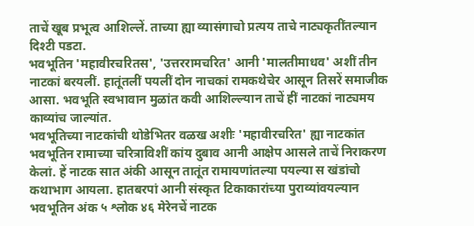ताचें खूब प्रभूत्व आशिल्लें. ताच्या ह्या व्यासंगाचो प्रत्यय ताचे नाट्यकृतींतल्यान दिश्टी पडटा.
भवभूतिन 'महावीरचरितस', 'उत्तररामचरित' आनी 'मालतीमाधव' अशीं तीन नाटकां बरयलीं. हातूंतलीं पयलीं दोन नाचकां रामकथेचेर आसून तिसरें समाजीक आसा. भवभूति स्वभावान मुळांत कवी आशिल्ल्यान ताचें हीं नाटकां नाट्यमय काव्यांच जाल्यांत.
भवभूतिच्या नाटकांची थोडेभितर वळख अशीः 'महावीरचरित' ह्या नाटकांत भवभूतिन रामाच्या चरित्राविशीं कांय दुबाव आनी आक्षेप आसले ताचें निराकरण केलां. हें नाटक सात अंकी आसून तातूंत रामायणांतल्या पयल्या स खंडांचो कथाभाग आयला. हातबरपां आनी संस्कृत टिकाकारांच्या पुराव्यांवयल्यान भवभूतिन अंक ५ श्लोक ४६ मेरेनचें नाटक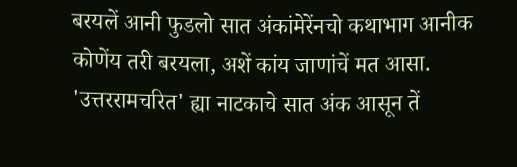बरयलें आनी फुडलो सात अंकांमेरेंनचो कथाभाग आनीक कोणेंय तरी बरयला, अशें कांय जाणांचें मत आसा.
'उत्तररामचरित' ह्या नाटकाचे सात अंक आसून तें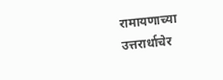रामायणाच्या उत्तरार्धाचेर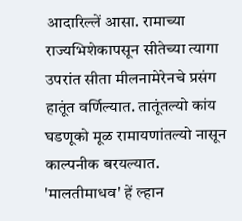आदारिल्लें आसा. रामाच्या राज्यभिशेकापसून सीतेच्या त्यागा उपरांत सीता मीलनामेरेनचे प्रसंग हातूंत वर्णिल्यात. तातूंतल्यो कांय घडणूको मूळ रामायणांतल्यो नासून काल्पनीक बरयल्यात.
'मालतीमाधव' हें ल्हान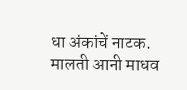धा अंकांचें नाटक. मालती आनी माधव